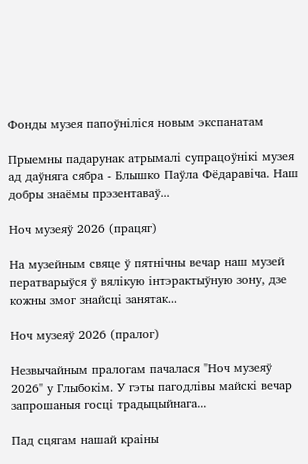Фонды музея папоўніліся новым экспанатам

Прыемны падарунак атрымалі супрацоўнікі музея ад даўняга сябра - Блышко Паўла Фёдаравіча. Наш добры знаёмы прэзентаваў...

Ноч музеяў 2026 (працяг)

На музейным свяце ў пятнічны вечар наш музей ператварыўся ў вялікую інтэрактыўную зону, дзе кожны змог знайсці занятак...

Ноч музеяў 2026 (пралог)

Незвычайным пралогам пачалася "Ноч музеяў 2026" у Глыбокім. У гэты пагодлівы майскі вечар запрошаныя госці традыцыйнага...

Пад сцягам нашай краіны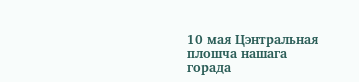10 мая Цэнтральная плошча нашага горада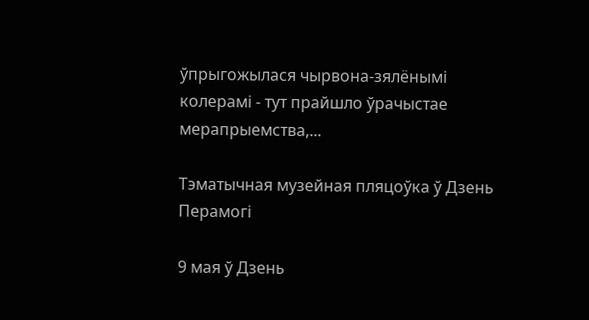ўпрыгожылася чырвона-зялёнымі колерамі - тут прайшло ўрачыстае мерапрыемства,...

Тэматычная музейная пляцоўка ў Дзень Перамогі

9 мая ў Дзень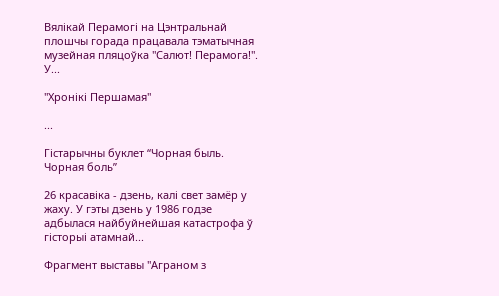Вялікай Перамогі на Цэнтральнай плошчы горада працавала тэматычная музейная пляцоўка "Салют! Перамога!". У...

"Хронікі Першамая"

...

Гістарычны буклет “Чорная быль. Чорная боль”

26 красавіка - дзень, калі свет замёр у жаху. У гэты дзень у 1986 годзе адбылася найбуйнейшая катастрофа ў гісторыі атамнай...

Фрагмент выставы "Аграном з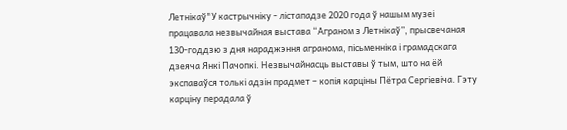Летнікаў"У кастрычніку - лістападзе 2020 года ў нашым музеі працавала незвычайная выстава “Аграном з Летнікаў”, прысвечаная 130-годдзю з дня нараджэння агранома, пісьменніка і грамадскага дзеяча Янкі Пачопкі. Незвычайнасць выставы ў тым, што на ёй экспаваўся толькі адзін прадмет – копія карціны Пётра Сергіевіча. Гэту карціну перадала ў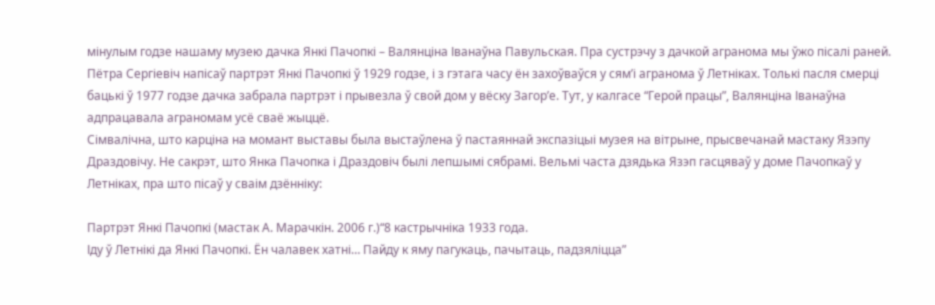мінулым годзе нашаму музею дачка Янкі Пачопкі – Валянціна Іванаўна Павульская. Пра сустрэчу з дачкой агранома мы ўжо пісалі раней.
Пётра Сергіевіч напісаў партрэт Янкі Пачопкі ў 1929 годзе, і з гэтага часу ён захоўваўся у сям’і агранома ў Летніках. Толькі пасля смерці бацькі ў 1977 годзе дачка забрала партрэт і прывезла ў свой дом у вёску Загор’е. Тут, у калгасе “Герой працы”, Валянціна Іванаўна адпрацавала аграномам усё сваё жыццё.
Сімвалічна, што карціна на момант выставы была выстаўлена ў пастаяннай экспазіцыі музея на вітрыне, прысвечанай мастаку Язэпу Драздовічу. Не сакрэт, што Янка Пачопка і Драздовіч былі лепшымі сябрамі. Вельмі часта дзядька Язэп гасцяваў у доме Пачопкаў у Летніках, пра што пісаў у сваім дзённіку:

Партрэт Янкі Пачопкі (мастак А. Марачкін. 2006 г.)“8 кастрычніка 1933 года.
Іду ў Летнікі да Янкі Пачопкі. Ён чалавек хатні… Пайду к яму пагукаць, пачытаць, падзяліцца”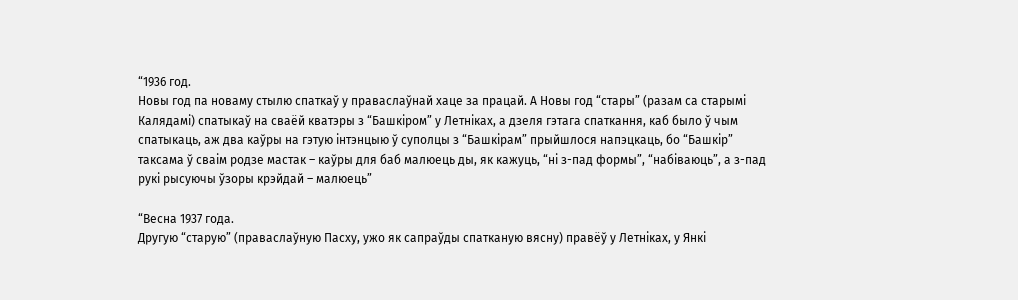“1936 год.
Новы год па новаму стылю спаткаў у праваслаўнай хаце за працай. А Новы год “стары” (разам са старымі Калядамі) спатыкаў на сваёй кватэры з “Башкіром” у Летніках, а дзеля гэтага спаткання, каб было ў чым спатыкаць, аж два каўры на гэтую інтэнцыю ў суполцы з “Башкірам” прыйшлося напэцкаць, бо “Башкір” таксама ў сваім родзе мастак – каўры для баб малюець ды, як кажуць, “ні з-пад формы”, “набіваюць”, а з-пад рукі рысуючы ўзоры крэйдай – малюець”

“Весна 1937 года.
Другую “старую” (праваслаўную Пасху, ужо як сапраўды спатканую вясну) правёў у Летніках, у Янкі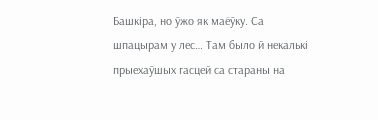Башкіра, но ўжо як маёўку. Са шпацырам у лес… Там было й некалькі прыехаўшых гасцей са стараны на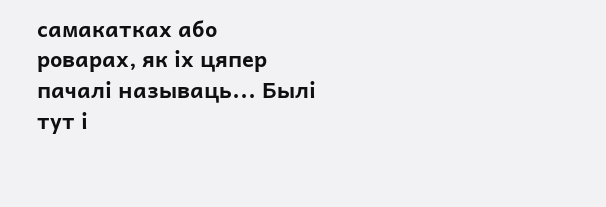самакатках або роварах, як іх цяпер пачалі называць... Былі тут і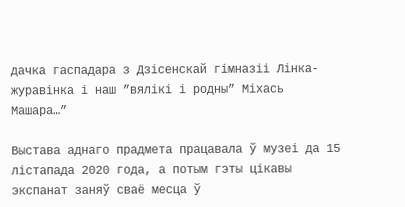дачка гаспадара з Дзісенскай гімназіі Лінка-журавінка і наш ”вялікі і родны” Міхась Машара…”

Выстава аднаго прадмета працавала ў музеі да 15 лістапада 2020 года, а потым гэты цікавы экспанат заняў сваё месца ў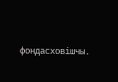фондасховішчы.